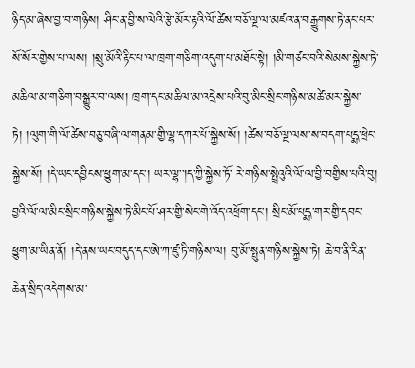ཉིད་མ་ཞེས་བྱ་བ་གཉིས། ཤིང་ན་བྱི་ས་ལེའི་རྩེ་མོར་རྟའི་ལོ་ཚེས་བཅོ་ལྔ་ལ་མཛའ་ན་བརྒྱུགས་ཏེ་ནང་པར་སོ་སོར་གྱེས་པ་ལས། །སྲུ་མོའི་རྟིང་པ་ལ་ཁྲག་གཅིག་འདུག་པ་མཐོང་སྟེ། །མི་གཙང་བའི་སེམས་སྐྱེས་ཏེ་མཆིལ་མ་གཅིག་བསྒྱུར་བ་ལས། ཁྲག་དང་མཆིལ་མ་འདྲེས་པའི་བུ་མིང་སྲིང་གཉིས་མཚེ་མར་སྐྱེས་ཏེ། །ལུག་གི་ལོ་ཚེས་བཅུ་བཞི་ལ་གནམ་གྱི་ལྷ་དཀར་པོ་སྐྱེས་སོ། །ཚེས་བཅོ་ལྔ་ལས་ས་བདག་པདྨ་ཕྲེང་སྐྱེས་སོ། །དེ་ཡང་དབྱིངས་ཕྱུག་མ་དང་། ཡར་ལྷ་་།ད་ཀྱི་སྐྱེས་ཏོ་ རེ་གཉིས་སྤྲེའུའི་ལོ་ལ་བྱི་བགྱིས་པའི་བུ། བྱའི་ལོ་ལ་མིང་སྲིང་གཉིས་སྐྱེས་ཏེ་མིང་པོ་ཤར་གྱི་སེང་གེ་འོད་འཕྲོག་དང་། སྲིང་མོ་པདྨ་གར་གྱི་དབང་ཕྱུག་མ་ཡིན་ནོ། །དེ་ནས་ཡང་བདུད་དང་ཨེ་ཀ་ཛུ་ཏི་གཉིས་ལ། བུ་མོ་སྤུན་གཉིས་སྐྱེས་ཏེ། ཆེ་བ་ནི་རིན་ཆེན་སྲིད་འདེགས་མ་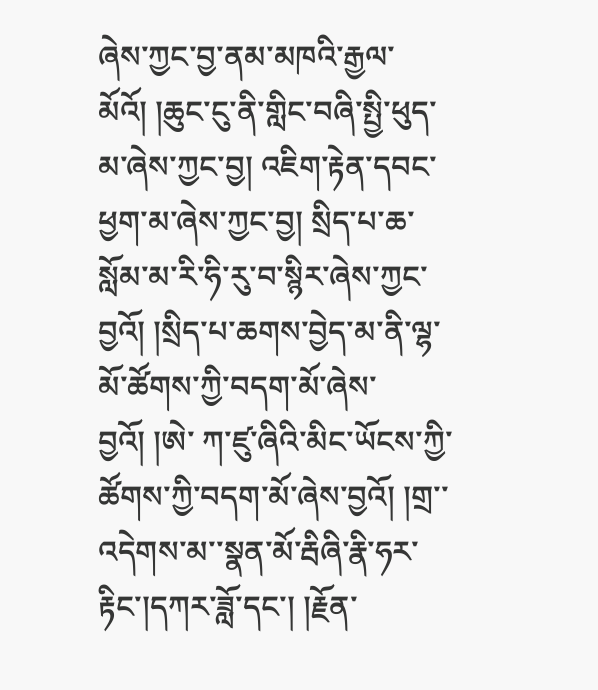ཞེས་ཀྱང་བྱ་ནམ་མཁའི་རྒྱལ་མོའོ། །ཆུང་ངུ་ནི་གླིང་བཞི་སྤྱི་ཕུད་མ་ཞེས་ཀྱང་བྱ། འཇིག་རྟེན་དབང་ཕྱག་མ་ཞེས་ཀྱང་བྱ། སྲིད་པ་ཆ་སློམ་མ་རི་ཧི་རུ་བ་སྙིར་ཞེས་ཀྱང་བྱའོ། །སྲིད་པ་ཆགས་བྱེད་མ་ནི་ལྷ་མོ་ཚོགས་ཀྱི་བདག་མོ་ཞེས་བྱའོ། །ཨེ་ ཀ་ཛུ་ཞིའི་མིང་ཡོངས་ཀྱི་ཚོགས་ཀྱི་བདག་མོ་ཞེས་བྱའོ། །གྲ་་འདེགས་མ་་སྣན་མོ་རྦིཞི་རྣི་ཧར་རྟིང་།དཀར་ཟློ་དང་། །རྗོན་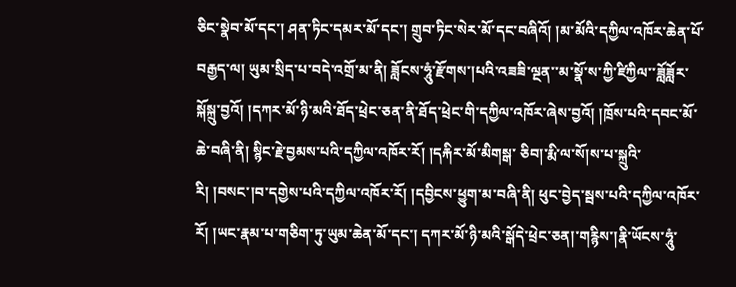ཅིང་སྣེབ་མོ་དང་། ཤན་ཏིང་དམར་མོ་དང་། གྲུབ་ཏིང་སེར་མོ་དང་བཞིའོ། །མ་མོའི་དཀྱིལ་འཁོར་ཆེན་པོ་བརྒྱད་ལ། ཡུམ་སྲིད་པ་བདེ་འགྲོ་མ་ནི། ཟློངས་ཧཱུཾ་རྫོགས་།པའི་འཟཟི་ལྔན་་མ་སྣོ་ས་ཀྱི་ཛིཀྱིལ་་ཟློཟློར་སྐོསྐྲུ་བྱའོ། །དཀར་མོ་ཉི་མའི་ཐོད་ཕྲེང་ཅན་ནི་ཐོད་ཕྲེང་གི་དཀྱིལ་འཁོར་ཞེས་བྱའོ། །ཁྲོས་པའི་དབང་མོ་ཆེ་བཞི་ནི། སྙིང་རྗེ་བྱམས་པའི་དཀྱིལ་འཁོར་རོ། །དརྐིར་མོ་མིགསྒ་ ཅིབ།་རྨི་ལ་སོ།ས་པ་སྐྲུའི་རི། །བསང་།བ་དགྱེས་པའི་དཀྱིལ་འཁོར་རོ། །དབྱིངས་ཕྱུག་མ་བཞི་ནི། ཕུང་བྱེད་སྦས་པའི་དཀྱིལ་འཁོར་རོ། །ཡང་རྣམ་པ་གཅིག་ཏུ་ཡུམ་ཆེན་མོ་དང་། དཀར་མོ་ཉི་མའི་སྒོདེ་ཕྲེང་ཅན།་གརྙིས་།རྣི་ཡོངས་ཧཱུཾ་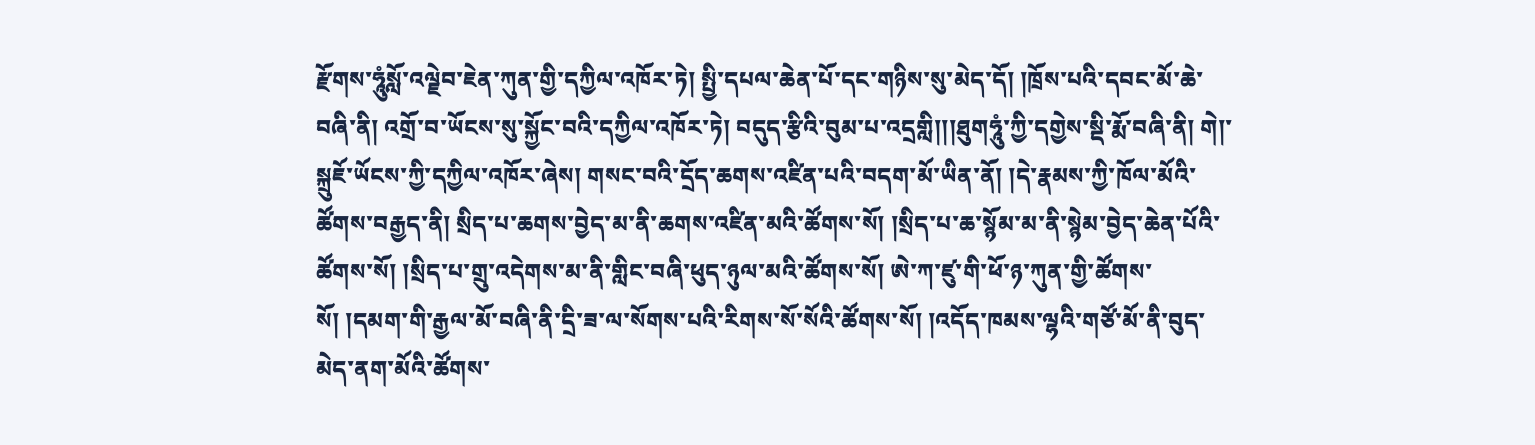རྫོགས་ཧཱུཾསློ་འལྗེབ་ཇེན་ཀུན་གྱི་དཀྱིལ་འཁོར་ཏེ། སྤྱི་དཔལ་ཆེན་པོ་དང་གཉིས་སུ་མེད་དོ། །ཁྲོས་པའི་དབང་མོ་ཆེ་བཞི་ནི། འགྲོ་བ་ཡོངས་སུ་སྐྱོང་བའི་དཀྱིལ་འཁོར་ཏེ། བདུད་རྩིའི་བུམ་པ་འདྲགླི།།།ཐུགཧཱུཾ་ཀྱི་དགྱེས་སྡི་རྨོ་བཞི་ནི། གེ།་སྐྲུཇོ་ཡོངས་ཀྱི་དཀྱིལ་འཁོར་ཞེས། གསང་བའི་དྲོད་ཆགས་འཛིན་པའི་བདག་མོ་ཡིན་ནོ། །དེ་རྣམས་ཀྱི་ཁོལ་མོའི་ཚོགས་བརྒྱད་ནི། སྲིད་པ་ཆགས་བྱེད་མ་ནི་ཆགས་འཛིན་མའི་ཚོགས་སོ། །སྲིད་པ་ཆ་སྙོམ་མ་ནི་སྙེམ་བྱེད་ཆེན་པོའི་ཚོགས་སོ། །སྲིད་པ་གྲུ་འདེགས་མ་ནི་གླིང་བཞི་ཕུད་ཉུལ་མའི་ཚོགས་སོ། ཨེ་ཀ་ཛུ་གི་ཕོ་ཉ་ཀུན་གྱི་ཚོགས་སོ། །དམག་གི་རྒྱལ་མོ་བཞི་ནི་དྲི་ཟ་ལ་སོགས་པའི་རིགས་སོ་སོའི་ཚོགས་སོ། །འདོད་ཁམས་ལྷའི་གཙོ་མོ་ནི་བུད་མེད་ནག་མོའི་ཚོགས་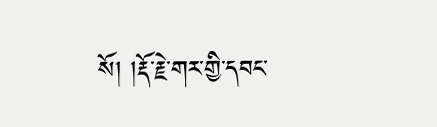སོ། །རྡོ་རྗེ་གར་གྱི་དབང་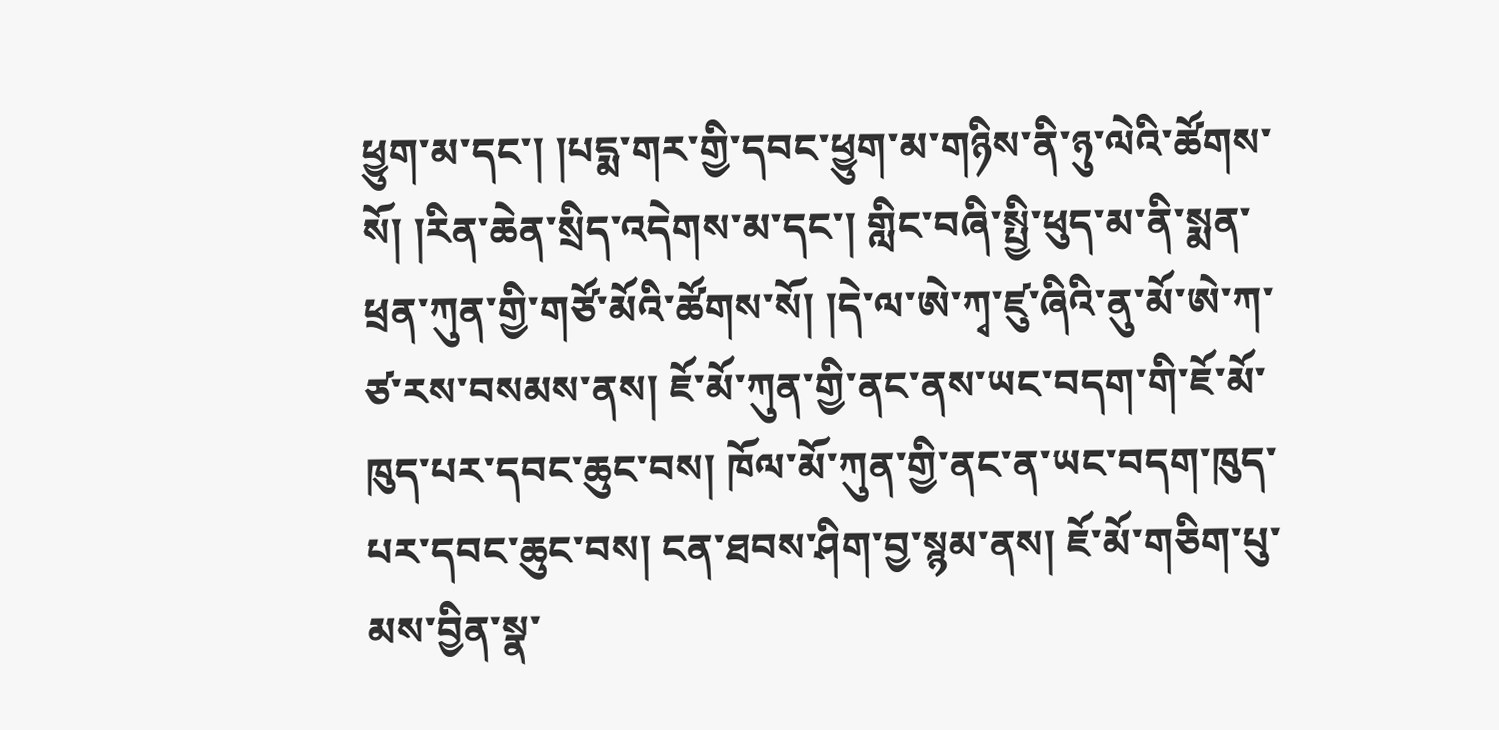ཕྱུག་མ་དང་། །པདྨ་གར་གྱི་དབང་ཕྱུག་མ་གཉིས་ནི་ཉུ་ལེའི་ཚོགས་སོ། །རིན་ཆེན་སྲིད་འདེགས་མ་དང་། གླིང་བཞི་སྤྱི་ཕུད་མ་ནི་སྨན་ཕྲན་ཀུན་གྱི་གཙོ་མོའི་ཚོགས་སོ། །དེ་ལ་ཨེ་ཀྭ་ཛུ་ཞིའི་ནུ་མོ་ཨེ་ཀ་ཙ་རས་བསམས་ནས། ཇོ་མོ་ཀུན་གྱི་ནང་ནས་ཡང་བདག་གི་ཇོ་མོ་ཁུད་པར་དབང་ཆུང་བས། ཁོལ་མོ་ཀུན་གྱི་ནང་ན་ཡང་བདག་ཁུད་པར་དབང་ཆུང་བས། ངན་ཐབས་ཤིག་བྱ་སྙམ་ནས། ཇོ་མོ་གཅིག་པུ་མས་བྱིན་སྣ་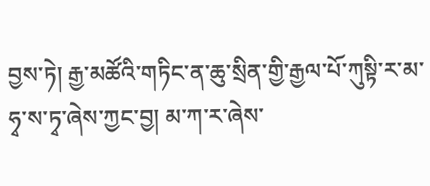བྱས་ཏེ། རྒྱ་མཚོའི་གཏིང་ན་ཆུ་སྲིན་གྱི་རྒྱལ་པོ་ཀུསྟི་ར་མ་ཧྭ་ས་ཏྭ་ཞེས་ཀྱང་བྱ། མ་ཀ་ར་ཞེས་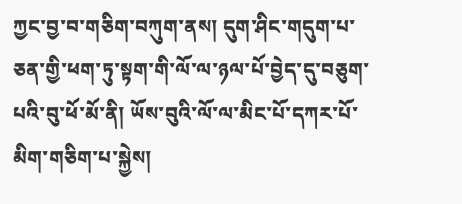ཀྱང་བྱ་བ་གཅིག་བཀུག་ནས། དུག་ཤིང་གདུག་པ་ཅན་གྱི་ཕག་ཏུ་སྟག་གི་ལོ་ལ་ཉལ་པོ་བྱེད་དུ་བཅུག་པའི་བུ་ཕོ་མོ་ནི། ཡོས་བུའི་ལོ་ལ་མིང་པོ་དཀར་པོ་མིག་གཅིག་པ་སྐྱེས།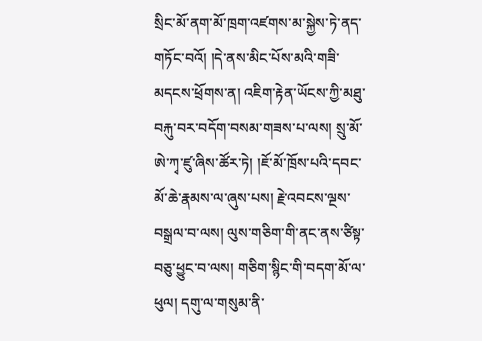སྲིང་མོ་ནག་མོ་ཁྲག་འཛགས་མ་སྐྱེས་ཏེ་ནད་གཏོང་བའོ། །དེ་ནས་མིང་པོས་མའི་གཟི་མདངས་ཕྲོགས་ན། འཇིག་རྟེན་ཡོངས་ཀྱི་མཐུ་བརྐུ་བར་བདོག་བསམ་གཟས་པ་ལས། སྲུ་མོ་ཨེ་ཀྭ་ཛུ་ཞིས་ཚོར་ཏེ། །ཇོ་མོ་ཁྲོས་པའི་དབང་མོ་ཆེ་རྣམས་ལ་ཞུས་པས། རྗེ་འབངས་ལྔས་བསྒྲལ་བ་ལས། ལུས་གཅིག་གི་ནང་ནས་ཙིསྟ་བཅུ་ཕྱུང་བ་ལས། གཅིག་སྙིང་གི་བདག་མོ་ལ་ཕུལ། དགུ་ལ་གསུམ་ནི་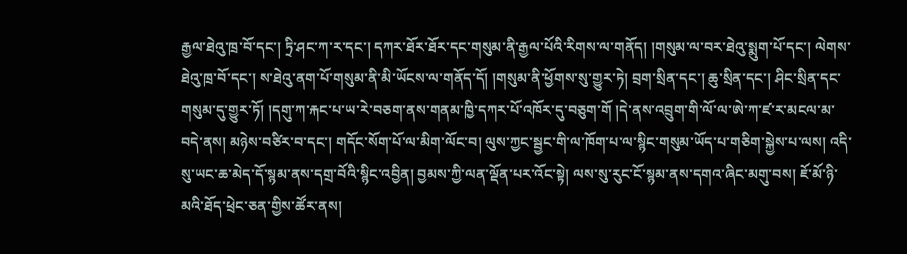རྒྱལ་ཐེའུ་ཁྲ་བོ་དང་། ཏྲི་ཤང་ཀ་ར་དང་། དཀར་ཐོར་ཐོར་དང་གསུམ་ནི་རྒྱལ་པོའི་རིགས་ལ་གནོད། །གསུམ་ལ་བར་ཐེའུ་སྨུག་པོ་དང་། ལེགས་ཐེའུ་ཁྲ་བོ་དང་། ས་ཐེའུ་ནག་པོ་གསུམ་ནི་མི་ཡོངས་ལ་གནོད་དོ། །གསུམ་ནི་ཕྱོགས་སུ་གྱུར་ཏེ། བྲག་སྲིན་དང་། ཆུ་སྲིན་དང་། ཤིང་སྲིན་དང་གསུམ་དུ་གྱུར་ཏོ། །དགུ་ཀ་རྐང་པ་ཡ་རེ་བཅག་ནས་གནམ་ཁྱི་དཀར་པོ་འཁོར་དུ་བཅུག་གོ །དེ་ནས་འབྲུག་གི་ལོ་ལ་ཨེ་ཀ་ཛ་ར་མངལ་མ་བདེ་ནས། མཉེས་བཙིར་བ་དང་། གདོང་སོག་པོ་ལ་མིག་ལོང་བ། ལུས་ཀྱང་སྦྱང་གི་ལ་ཁོག་པ་ལ་སྙིང་གསུམ་ཡོད་པ་གཅིག་སྐྱེས་པ་ལས། འདི་སུ་ཡང་ཆ་མེད་དོ་སྙམ་ནས་དགྲ་བོའི་སྙིང་འབྱིན། བྱམས་ཀྱི་ལན་ལྡོན་པར་འོང་སྟེ། ལས་སུ་རུང་ངོ་སྙམ་ནས་དགའ་ཞིང་མགུ་བས། ཇོ་མོ་ཉི་མའི་ཐོད་ཕྲེང་ཅན་གྱིས་ཚོར་ནས།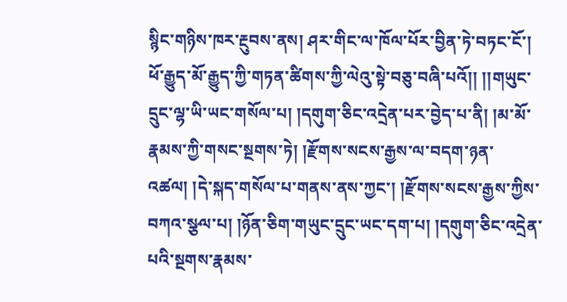སྙིང་གཉིས་ཁར་རྔུབས་ནས། ཤར་གིང་ལ་ཁོལ་པོར་བྱིན་ཏེ་བཏང་ངོ་། ཕོ་རྒྱུད་མོ་རྒྱུད་ཀྱི་གཏན་ཚིགས་ཀྱི་ལེའུ་སྟེ་བཅུ་བཞི་པའོ།། །།གཡུང་དྲུང་ལྷ་ཡི་ཡང་གསོལ་པ། །དགུག་ཅིང་འདྲེན་པར་བྱེད་པ་ནི། །མ་མོ་རྣམས་ཀྱི་གསང་སྔགས་ཏེ། །རྫོགས་སངས་རྒྱས་ལ་བདག་ཉན་འཚལ། །དེ་སྐད་གསོལ་པ་གནས་ནས་ཀྱང་། །རྫོགས་སངས་རྒྱས་ཀྱིས་བཀའ་སྩལ་པ། །ཉོན་ཅིག་གཡུང་དྲུང་ཡང་དག་པ། །དགུག་ཅིང་འདྲེན་པའི་སྔགས་རྣམས་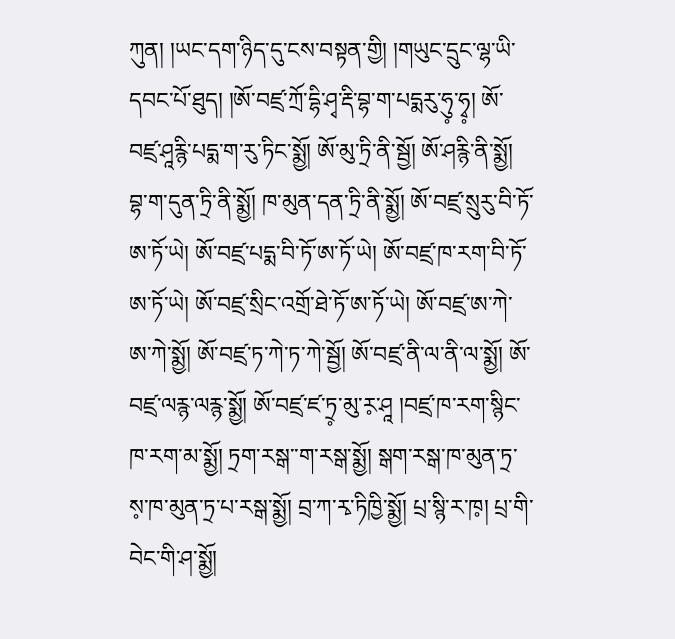ཀུན། །ཡང་དག་ཉིད་དུ་ངས་བསྟན་གྱི། །གཡུང་དྲུང་ལྷ་ཡི་དབང་པོ་ཐུད། །ཨོ་བཛྲ་ཀྲོ་དྷི་ཤྭ་རྡི་བྷ་ག་པདྨརུ་ཧུ༷་ཧྭ༷། ཨོ་བཛྲ་ཤཱརྙི་པདྨ་ག་རུ་ཏིང་སྨྱོ། ཨོ་མུ་ཏྲི་ནི་སྦྱོ། ཨོ་ཤརྙི་ནི་སྨྱོ། བྷ་ག་དུན་ཏྲི་ནི་སྨྱོ། ཁ་མུན་དན་ཏྲི་ནི་སྨྱོ། ཨོ་བཛྲ་སྲུརུ་བི་ཏོ་ཨ་ཏོ་ཡེ། ཨོ་བཛྲ་པདྨ་བི་ཏོ་ཨ་ཏོ་ཡེ། ཨོ་བཛྲ་ཁ་རག་བི་ཏོ་ཨ་ཏོ་ཡེ། ཨོ་བཛྲ་སྲིང་འགྲོ་ཐེ་ཏོ་ཨ་ཏོ་ཡེ། ཨོ་བཛྲ་ཨ་ཀེ་ཨ་ཀེ་སྨྱོ། ཨོ་བཛྲ་ཏ་ཀེ་ཏ་ཀེ་སྦྱོ། ཨོ་བཛྲ་ནི་ལ་ནི་ལ་སྨྱོ། ཨོ་བཛྲ་ལརྙ་ལརྙ་སྨྱོ། ཨོ་བཛྲ་ཛ་ཏྲ༷་མུ་ར༷་ཤཱ །བཛྲ་ཁ་རག་སྙིང་ཁ་རག་མ་སྨྱོ། ཏྲག་རསྒ་་ག་རསྒ་སྨྱོ། སྒག་རསྒ་ཁ་མུན་ཏྲ་ས༷་ཁ་མུན་ཏྲ་པ་རསྒ་སྨྱོ། བྲ་ཀ་རྭ་ཏིཁྱི་སྨྱོ། པྲ་སྙི་ར་ཁ༷། པྲ་གི་བེང་གི་ཤ་སྨྱོ།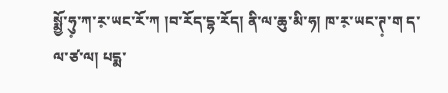སྨྱོ་ཧུ༷་ཀ་ར༷་ཡང་རོ་ཀ །བ་རོད་དྷ་རོད། ནི་ལ་ཆུ་མི་ཧ། ཁ་ར༷་ཡང་ཊ༷་ག ད་ལ་ཙ་ལ། པདྨ་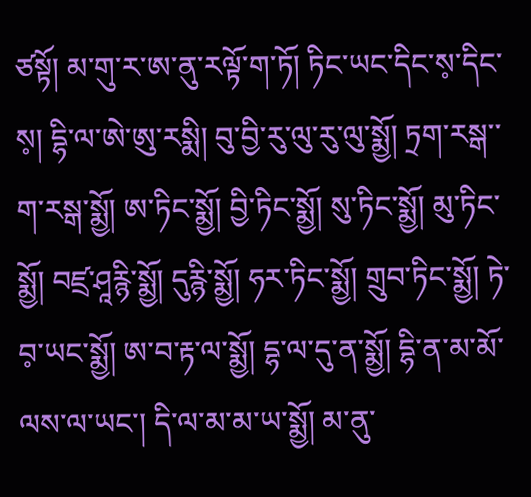ཙསྟོ། མ་གུ་ར་ཨ་ནུ་རལྟོ་ག་ཏོ། ཏིང་ཡང་དིང་ས༷་དིང་ས༷། དྷི་ལ་ཨེ་ཨུ་རསྨི། བུ་བྱི་རུ་ལུ་རུ་ལུ་སྨྱོ། ཏྲག་རསྒ་་ག་རསྒ་སྨྱོ། ཨ་ཏིང་སྨྱོ། བྱི་ཏིང་སྨྱོ། སུ་ཏིང་སྨྱོ། མུ་ཏིང་སྨྱོ། བཛྲ་ཤཱརྙི་སྨྱོ། དུརྙི་སྨྱོ། ཧར་ཏིང་སྨྱོ། གྲུབ་ཏིང་སྨྱོ། ཏེ་བ༷་ཡང་སྨྱོ། ཨ་བ་རྟ་ལ་སྨྱོ། དྷ་ལ་དུ་ན་སྨྱོ། དྷི་ན་མ་མོ་ལས་ལ་ཡང་། དི་ལ་མ་མ་ཡ་སྨྱོ། མ་ནུ་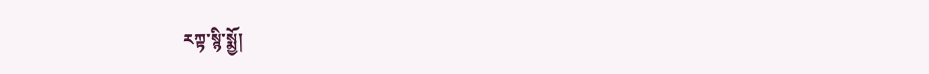རཀྟ་སྙི་སྨྱོ།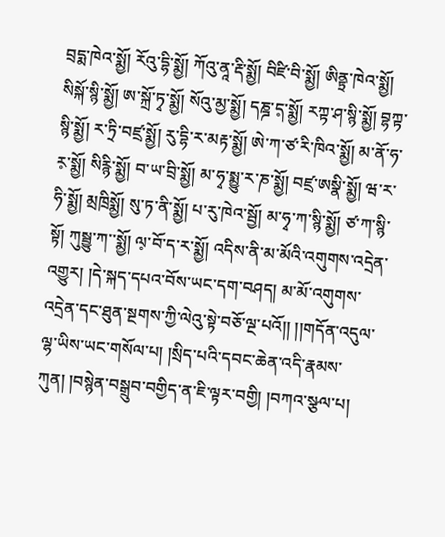བྲདྨ་ཁེའ་སྨྱོ། རོའུ་དྷི་སྨྱོ། ཀོའུ་ནཱ་རྡི་སྨྱོ། བིཛི་བི་སྨྱོ། ཨིནྟྲ་ཁེའ་སྨྱོ། སིསྐོ་སྙི་སྨྱོ། ཨ་སྐྲོ་ཏྭ་སྨྱོ། སོའུ་མྱ་སྨྱོ། དཎྜ་ད༷་སྨྱོ། རཀྟ་ཤ་སྙི་སྨྱོ། བྷཀྟ་སྙི་སྨྱོ། ར་ཏྲི་བཛྲ་སྨྱོ། རུ་དྷི་ར་མརྟ་སྨྱོ། ཨེ་ཀ་ཙ་རི་ཁིའ་སྨྱོ། མ་ནོ་ཧ་ར༷་སྨྱོ། སིརྙི་སྨྱོ། བ་ཡ་བྲི་སྨྱོ། མ་ཧྭ་སྨྱུ་ར་ཎ་སྨྱོ། བཛྲ་ཨསྣི་སྨྱོ། ཝ་ར་ཧི་སྨྱོ། མྲཁྲིསྨྱོ། སུ་ཏ་ནི་སྨྱོ། པ་རུ་ཁེའ་སྦྱོ། མ་ཧྭ་ཀ་སྙི་སྨྱོ། ཙ་ཀ་སྙི་སྟོ། ཀུསྦྱུ་ཀ་་སྨྱོ། ལ༷་བོ་ད་ར་སྨྱོ། འདིས་ནི་མ་མོའི་འགུགས་འདྲེན་འགྱུར། །དེ་སྐད་དཔའ་བོས་ཡང་དག་བཤད། མ་མོ་འགུགས་འདྲེན་དང་ཐུན་སྔགས་ཀྱི་ལེའུ་སྟེ་བཅོ་ལྔ་པའོ།། །།གདོན་འདུལ་ལྷ་ཡིས་ཡང་གསོལ་པ། །སྲིད་པའི་དབང་ཆེན་འདི་རྣམས་ཀུན། །བསྙེན་བསྒྲུབ་བགྱིད་ན་ཇི་ལྟར་བགྱི། །བཀའ་སྩལ་པ།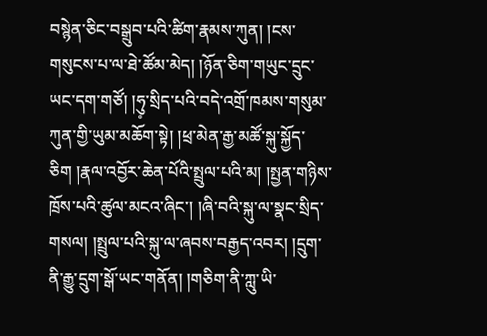བསྙེན་ཅིང་བསྒྲུབ་པའི་ཚིག་རྣམས་ཀུན། །ངས་གསུངས་པ་ལ་ཐེ་ཚོམ་མེད། །ཉོན་ཅིག་གཡུང་དྲུང་ཡང་དག་གཙོ། །ཧུ༷་སྲིད་པའི་བདེ་འགྲོ་ཁམས་གསུམ་ཀུན་གྱི་ཡུམ་མཆོག་སྟེ། །ཕྲ་མེན་རྒྱ་མཚོ་སྐུ་སྐྱོད་ཅིག །རྣལ་འབྱོར་ཆེན་པོའི་སྤྲུལ་པའི་མ། །སྤྱན་གཉིས་ཁྲོས་པའི་ཚུལ་མངའ་ཞིང་། །ཞི་བའི་སྐུ་ལ་སྣང་སྲིད་གསལ། །སྤྲུལ་པའི་སྐུ་ལ་ཞབས་བརྒྱད་འབར། །དྲུག་ནི་རྒྱུ་དྲུག་སྒོ་ཡང་གནོན། །གཅིག་ནི་ཀླུ་ཡི་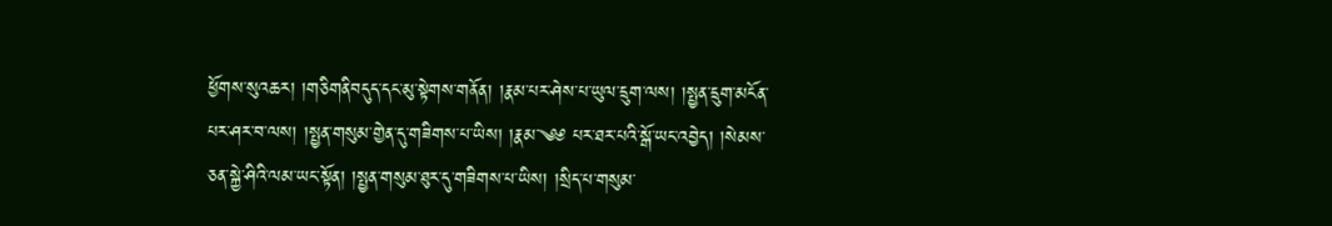ཕྱོགས་སུའཆར། །གཅིགནིབདུད་དང་མུ་སྟེགས་གནོན། །རྣམ་པར་ཤེས་པ་ཡུལ་དྲུག་ལས། །སྤྱན་དྲུག་མངོན་པར་ཤར་བ་ལས། །སྤྱན་གསུམ་གྱེན་དུ་གཟིགས་པ་ཡིས། །རྣམ་༄༅ པར་ཐར་པའི་སྒོ་ཡང་འབྱེད། །སེམས་ཅན་སྐྱེ་ཤིའི་ལམ་ཡང་སྟོན། །སྤྱན་གསུམ་ཐུར་དུ་གཟིགས་པ་ཡིས། །སྲིད་པ་གསུམ་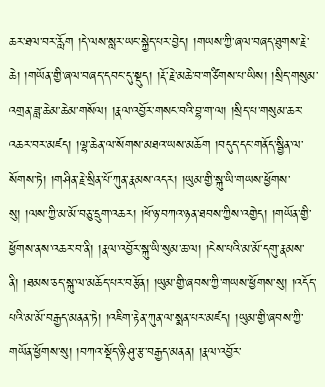ཆར་ཐལ་བར་རློག །དེ་ལས་སླར་ཡང་སྐྱེད་པར་བྱེད། །གཡས་ཀྱི་ཞལ་བཞད་ཐུགས་རྗེ་ཆེ། །གཡོན་གྱི་ཞལ་བཞད་དབང་དུ་སྡུད། །རྡོ་རྗེ་མཆེ་བ་གཙིགས་པ་ཡིས། །སྲིད་གསུམ་འགྲན་ཟླ་ཆེམ་ཆེམ་གསོལ། །རྣལ་འབྱོར་གསང་བའི་བྷ་ག་ལ། །སྲིད་པ་གསུམ་ཆར་འཆར་བར་མཛད། །ལྷ་ཆེན་ལ་སོགས་མཐའ་ཡས་མཆོག །བདུད་དང་གནོད་སྦྱིན་ལ་སོགས་ཏེ། །གཤིན་རྗེ་སྲིན་པོ་ཀུན་རྣམས་འདར། །ཡུམ་གྱི་སྐུ་ཡི་གཡས་ཕྱོགས་སུ། །ལས་ཀྱི་མ་མོ་བཅུ་དྲུག་འཆར། །ཕོ་ཉ་བཀའ་ཉན་ཐབས་ཀྱིས་འགྱེད། །གཡོན་གྱི་ཕྱོགས་ནས་འཆར་བ་ནི། །རྣལ་འབྱོར་སྐུ་ཡི་སུམ་ཆ་ལ། །ངེས་པའི་མ་མོ་དགུ་རྣམས་ནི། །ཐམས་ཅད་སྐུ་ལ་མཆོད་པར་བརྩོན། །ཡུམ་གྱི་ཞབས་ཀྱི་གཡས་ཕྱོགས་སུ། །འདོད་པའི་མ་མོ་བརྒྱད་མནན་ཏེ། །འཇིག་རྟེན་ཀུན་ལ་སྨན་པར་མཛད། །ཡུམ་གྱི་ཞབས་ཀྱི་གཡོན་ཕྱོགས་སུ། །བཀའ་སྡོད་ཉི་ཤུ་རྩ་བརྒྱད་མནན། །རྣལ་འབྱོར་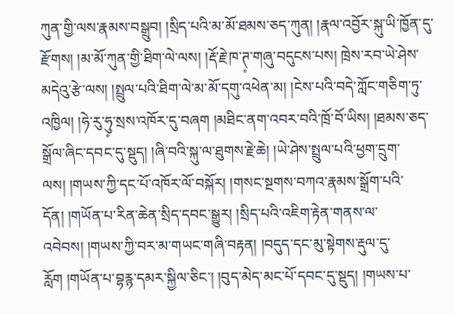ཀུན་གྱི་ལས་རྣམས་བསྒྲུབ། །སྲིད་པའི་མ་མོ་ཐམས་ཅད་ཀུན། །རྣལ་འབྱོར་སྐུ་ཡི་ཁྱོན་དུ་རྫོགས། །མ་མོ་ཀུན་གྱི་ཐིག་ལེ་ལས། །རྡོ་རྗེ་ཁ་ཊ༷་གཞུ་བདུངས་པས། ཁྲེས་རབ་ཡེ་ཤེས་མདེའུ་རྩེ་ལས། །སྤྲུལ་པའི་ཐིག་ལེ་མ་མོ་དགུ་འཕེན་མ། །ངེས་པའི་བདེ་ཀློང་གཅིག་ཏུ་འཁྱིལ། །ཧེ་རུ་ཧུ༷་སྲས་འཁོར་དུ་བཞག །མཐིང་ནག་འབར་བའི་ཁྲོ་བོ་ཡིས། །ཐམས་ཅད་སྒྲོལ་ཞིང་དབང་དུ་སྡུད། །ཞི་བའི་སྐུ་ལ་ཐུགས་རྗེ་ཆེ། །ཡེ་ཤེས་སྤྲུལ་པའི་ཕྱག་དྲུག་ལས། །གཡས་ཀྱི་དང་པོ་འཁོར་ལོ་བསྐོར། །གསང་སྔགས་བཀའ་རྣམས་སྒྲོག་པའི་དོན། །གཡོན་པ་རིན་ཆེན་སྲིད་དབང་སྒྱུར། །སྲིད་པའི་འཇིག་རྟེན་གནས་ལ་འབེབས། །གཡས་ཀྱི་བར་མ་གཡང་གཞི་བརྟན། །བདུད་དང་མུ་སྟེགས་རྡུལ་དུ་རློག །གཡོན་པ་བྷརྙ་དམར་སྐྱིལ་ཅིང་། །བུད་མེད་མང་པོ་དབང་དུ་སྡུད། །གཡས་པ་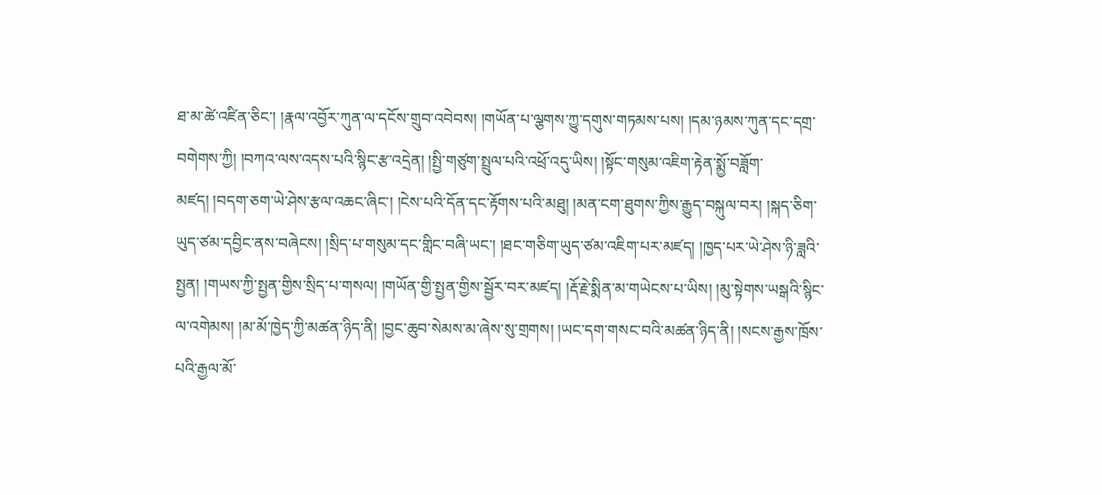ཐ་མ་ཚེ་འཛིན་ཅིང་། །རྣལ་འབྱོར་ཀུན་ལ་དངོས་གྲུབ་འབེབས། །གཡོན་པ་ལྕགས་ཀྱུ་དགུས་གཏམས་པས། །དམ་ཉམས་ཀུན་དང་དགྲ་བགེགས་ཀྱི། །བཀའ་ལས་འདས་པའི་སྙིང་རྩ་འདྲེན། །སྤྱི་གཙུག་སྤྲུལ་པའི་འཕྲོ་འདུ་ཡིས། །སྟོང་གསུམ་འཇིག་རྟེན་སྨྱོ་བཟློག་མཛད། །བདག་ཅག་ཡེ་ཤེས་རྩལ་འཆང་ཞིང་། །ངེས་པའི་དོན་དང་རྟོགས་པའི་མཐུ། །མན་ངག་ཐུགས་ཀྱིས་རྒྱུད་བསྐུལ་བར། །སྐད་ཅིག་ཡུད་ཙམ་དབྱིང་ནས་བཞེངས། །སྲིད་པ་གསུམ་དང་གླིང་བཞི་ཡང་། །ཐང་གཅིག་ཡུད་ཙམ་འཇིག་པར་མཛད། །ཁྱད་པར་ཡེ་ཤེས་ཉི་ཟླའི་སྤྱན། །གཡས་ཀྱི་སྤྱན་གྱིས་སྲིད་པ་གསལ། །གཡོན་གྱི་སྤྱན་གྱིས་སྦྱོར་བར་མཛད། །རྡོ་རྗེ་སྨིན་མ་གཡེངས་པ་ཡིས། །མུ་སྟེགས་ཡསྒའི་སྙིང་ལ་འགེམས། །མ་མོ་ཁྱེད་ཀྱི་མཚན་ཉིད་ནི། །བྱང་ཆུབ་སེམས་མ་ཞེས་སུ་གྲགས། །ཡང་དག་གསང་བའི་མཚན་ཉིད་ནི། །སངས་རྒྱས་ཁྲོས་པའི་རྒྱལ་མོ་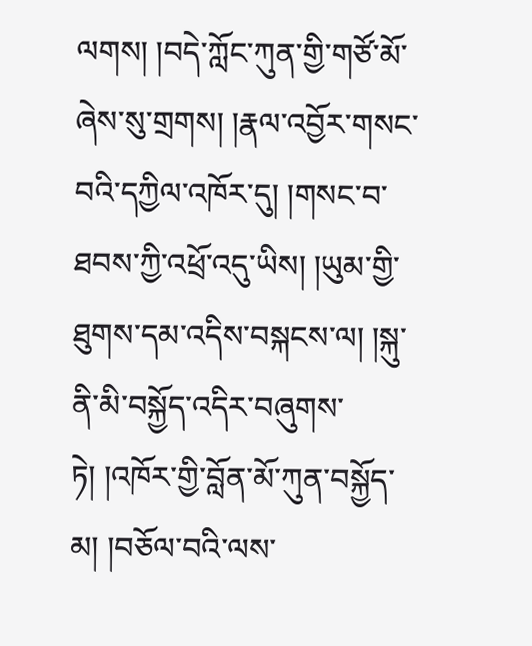ལགས། །བདེ་ཀློང་ཀུན་གྱི་གཙོ་མོ་ཞེས་སུ་གྲགས། །རྣལ་འབྱོར་གསང་བའི་དཀྱིལ་འཁོར་དུ། །གསང་བ་ཐབས་ཀྱི་འཕྲོ་འདུ་ཡིས། །ཡུམ་གྱི་ཐུགས་དམ་འདིས་བསྐངས་ལ། །སྐུ་ནི་མི་བསྐྱོད་འདིར་བཞུགས་ཏེ། །འཁོར་གྱི་བློན་མོ་ཀུན་བསྐྱོད་མ། །བཅོལ་བའི་ལས་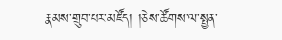རྣམས་གྲུབ་པར་མཛོད། །ཅེས་ཚོགས་ལ་སྤྱན་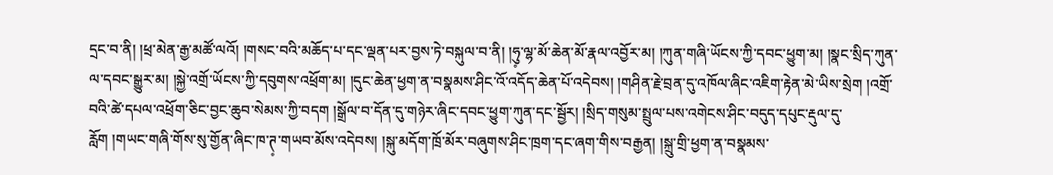དྲང་བ་ནི། །ཕྲ་མེན་རྒྱ་མཚོ་ལའོ། །གསང་བའི་མཆོད་པ་དང་ལྡན་པར་བྱས་ཏེ་བསྐུལ་བ་ནི། །ཧུ༷་ལྷ་མོ་ཆེན་མོ་རྣལ་འབྱོར་མ། །ཀུན་གཞི་ཡོངས་ཀྱི་དབང་ཕྱུག་མ། །སྣང་སྲིད་ཀུན་ལ་དབང་སྒྱུར་མ། །སྐྱེ་འགྲོ་ཡོངས་ཀྱི་དབུགས་འཕྲོག་མ། །དུང་ཆེན་ཕྱག་ན་བསྣམས་ཤིང་འོ་འདོད་ཆེན་པོ་འདེབས། །གཤིན་རྗེ་བྲན་དུ་འཁོལ་ཞིང་འཇིག་རྟེན་མེ་ཡིས་སྲེག །འགྲོ་བའི་ཚེ་དཔལ་འཕྲོག་ཅིང་བྱང་ཆུབ་སེམས་ཀྱི་བདག །སྒྲོལ་བ་དོན་དུ་གཉེར་ཞིང་དབང་ཕྱུག་ཀུན་དང་སྦྱོར། །སྲིད་གསུམ་སྤྲུལ་པས་འགེངས་ཤིང་བདུད་དཔུང་རྡུལ་དུ་རློག །གཡང་གཞི་གོས་སུ་གྱོན་ཞིང་ཁ་ཊ༷་གཡབ་མོས་འདེབས། །སྐུ་མདོག་ཁྲོ་མོར་བཞུགས་ཤིང་ཁྲག་དང་ཞག་གིས་བརྒྱན། །སྐྲུ་གྲི་ཕྱག་ན་བསྣམས་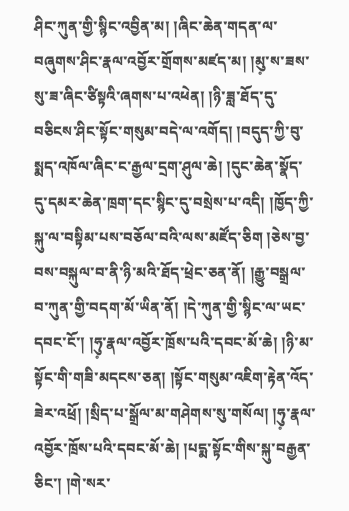ཤིང་ཀུན་གྱི་སྙིང་འབྱིན་མ། །ཞིང་ཆེན་གདན་ལ་བཞུགས་ཤིང་རྣལ་འབྱོར་གྲོགས་མཛད་མ། །མུ༷་ས་ཟས་སུ་ཟ་ཞིང་ཙིསྟའི་ཞགས་པ་འཕེན། །ཉི་ཟླ་ཐོད་དུ་བཅིངས་ཤིང་སྟོང་གསུམ་བདེ་ལ་འགོད། །བདུད་ཀྱི་བུ་སྨད་འཁོལ་ཞིང་ང་རྒྱལ་དྲག་ཤུལ་ཆེ། །དུང་ཆེན་སྣོད་དུ་དམར་ཆེན་ཁྲག་དང་སྙིང་དུ་བསྲེས་པ་འདི། །ཁྱོད་ཀྱི་སྐུ་ལ་བསྟིམ་པས་བཅོལ་བའི་ལས་མཛོད་ཅིག །ཅེས་བྱ་བས་བསྐུལ་བ་ནི་ཉི་མའི་ཐོད་ཕྲེང་ཅན་ནོ། །རྒྱུ་བསྒྲལ་བ་ཀུན་གྱི་བདག་མོ་ཡིན་ནོ། །དེ་ཀུན་གྱི་སྙིང་ལ་ཡང་དབང་ངོ་། །ཧུ༷་རྣལ་འབྱོར་ཁྲོས་པའི་དབང་མོ་ཆེ། །ཉི་མ་སྟོང་གི་གཟི་མདངས་ཅན། །སྟོང་གསུམ་འཇིག་རྟེན་འོད་ཟེར་འཕྲོ། །སྲིད་པ་སྒྲོལ་མ་གཤེགས་སུ་གསོལ། །ཧུ༷་རྣལ་འབྱོར་ཁྲོས་པའི་དབང་མོ་ཆེ། །པདྨ་སྟོང་གིས་སྐུ་བརྒྱན་ཅིང་། །གེ་སར་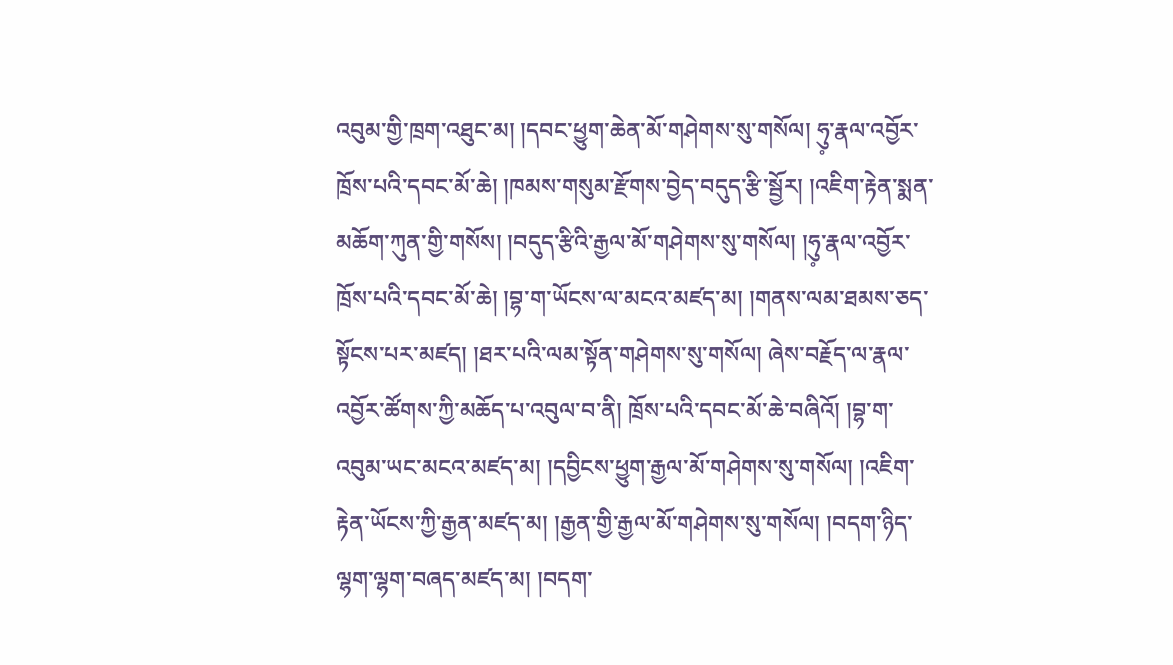འབུམ་གྱི་ཁྲག་འཐུང་མ། །དབང་ཕྱུག་ཆེན་མོ་གཤེགས་སུ་གསོལ། ཧུ༷་རྣལ་འབྱོར་ཁྲོས་པའི་དབང་མོ་ཆེ། །ཁམས་གསུམ་རྫོགས་བྱེད་བདུད་རྩི་སྦྱོར། །འཇིག་རྟེན་སྨན་མཆོག་ཀུན་གྱི་གསོས། །བདུད་རྩིའི་རྒྱལ་མོ་གཤེགས་སུ་གསོལ། །ཧུ༷་རྣལ་འབྱོར་ཁྲོས་པའི་དབང་མོ་ཆེ། །བྷ་ག་ཡོངས་ལ་མངའ་མཛད་མ། །གནས་ལམ་ཐམས་ཅད་སྟོངས་པར་མཛད། །ཐར་པའི་ལམ་སྟོན་གཤེགས་སུ་གསོལ། ཞེས་བརྗོད་ལ་རྣལ་འབྱོར་ཚོགས་ཀྱི་མཆོད་པ་འབུལ་བ་ནི། ཁྲོས་པའི་དབང་མོ་ཆེ་བཞིའོ། །བྷ་ག་འབུམ་ཡང་མངའ་མཛད་མ། །དབྱིངས་ཕྱུག་རྒྱལ་མོ་གཤེགས་སུ་གསོལ། །འཇིག་རྟེན་ཡོངས་ཀྱི་རྒྱན་མཛད་མ། །རྒྱན་གྱི་རྒྱལ་མོ་གཤེགས་སུ་གསོལ། །བདག་ཉིད་ལྷག་ལྷག་བཞད་མཛད་མ། །བདག་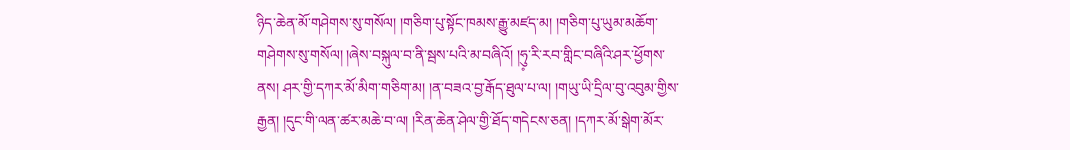ཉིད་ཆེན་མོ་གཤེགས་སུ་གསོལ། །གཅིག་པུ་སྟོང་ཁམས་རྒྱུ་མཛད་མ། །གཅིག་པུ་ཡུམ་མཆོག་གཤེགས་སུ་གསོལ། །ཞེས་བསྐུལ་བ་ནི་སྦས་པའི་མ་བཞིའོ། །ཧུ༷་རི་རབ་གླིང་བཞིའི་ཤར་ཕྱོགས་ནས། ཤར་གྱི་དཀར་མོ་མིག་གཅིག་མ། །ན་བཟའ་བྱ་རྒོད་ཐུལ་པ་ལ། །གཡུ་ཡི་དྲིལ་བུ་འབུམ་གྱིས་རྒྱན། །དུང་གི་ལན་ཚར་མཆེ་བ་ལ། །རིན་ཆེན་ཤེལ་གྱི་ཐོད་གདེངས་ཅན། །དཀར་མོ་སྒེག་མོར་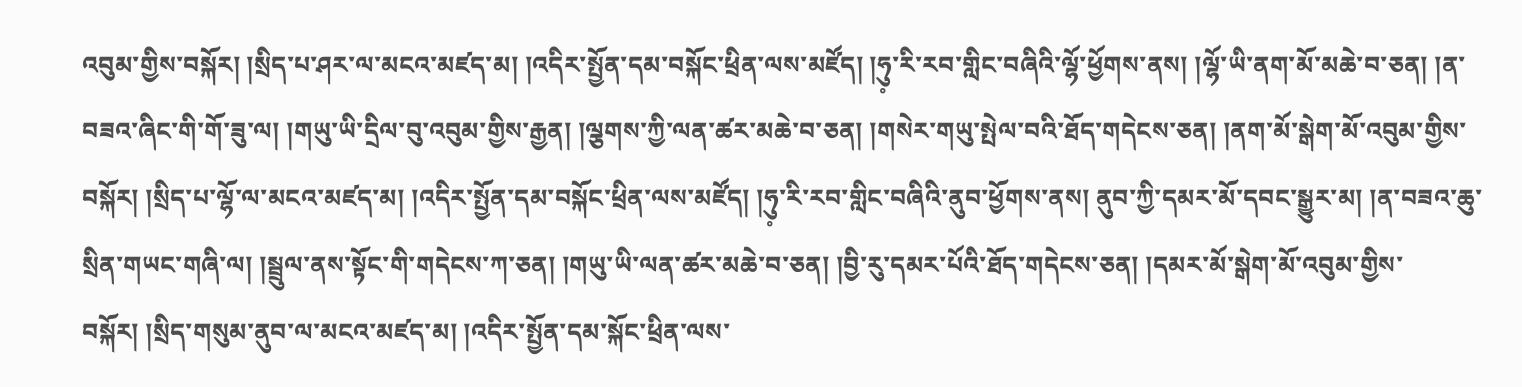འབུམ་གྱིས་བསྐོར། །སྲིད་པ་ཤར་ལ་མངའ་མཛད་མ། །འདིར་སྤྱོན་དམ་བསྐོང་ཕྲིན་ལས་མཛོད། །ཧུ༷་རི་རབ་གླིང་བཞིའི་ལྷོ་ཕྱོགས་ནས། །ལྷོ་ཡི་ནག་མོ་མཆེ་བ་ཅན། །ན་བཟའ་ཞིང་གི་གོ་ཟུ་ལ། །གཡུ་ཡི་དྲིལ་བུ་འབུམ་གྱིས་རྒྱན། །ལྕགས་ཀྱི་ལན་ཚར་མཆེ་བ་ཅན། །གསེར་གཡུ་སྤེལ་བའི་ཐོད་གདེངས་ཅན། །ནག་མོ་སྒེག་མོ་འབུམ་གྱིས་བསྐོར། །སྲིད་པ་ལྷོ་ལ་མངའ་མཛད་མ། །འདིར་སྤྱོན་དམ་བསྐོང་ཕྲིན་ལས་མཛོད། །ཧུ༷་རི་རབ་གླིང་བཞིའི་ནུབ་ཕྱོགས་ནས། ནུབ་ཀྱི་དམར་མོ་དབང་སྒྱུར་མ། །ན་བཟའ་ཆུ་སྲིན་གཡང་གཞི་ལ། །སྦྲུལ་ནས་སྟོང་གི་གདེངས་ཀ་ཅན། །གཡུ་ཡི་ལན་ཚར་མཆེ་བ་ཅན། །བྱི་རུ་དམར་པོའི་ཐོད་གདེངས་ཅན། །དམར་མོ་སྒེག་མོ་འབུམ་གྱིས་བསྐོར། །སྲིད་གསུམ་ནུབ་ལ་མངའ་མཛད་མ། །འདིར་སྤྱོན་དམ་སྐོང་ཕྲིན་ལས་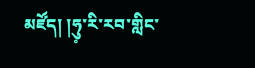མཛོད། །ཧུ༷་རི་རབ་གླིང་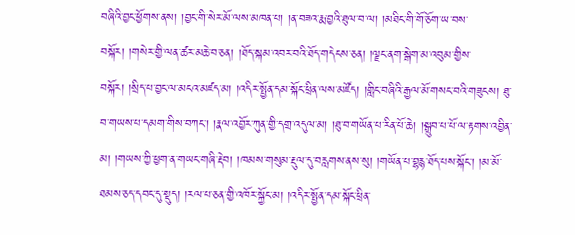བཞིའི་བྱང་ཕྱོགས་ནས། །བྱང་གི་སེར་མོ་ལས་མཁན་པ། །ན་བཟའ་རྨ་བྱའི་ཐུལ་བ་ལ། །མཐིང་གི་གོ་ཅོག་ཡ་བས་བསྐོར། །གསེར་གྱི་ལན་ཚར་མཆེ་བ་ཅན། །ཐོད་སྐམ་འབར་བའི་ཐོད་གདེངས་ཅན། །ལྗང་ནག་སྒེག་མ་འབུམ་གྱིས་བསྐོར། །སྲིད་པ་བྱང་ལ་མངའ་མཛད་མ། །འདིར་སྤྱོན་དམ་སྐོང་ཕྲིན་ལས་མཛོད། །གླིང་བཞིའི་རྒྱལ་མོ་གསང་བའི་གཟུངས། ཐུ་བ་གཡས་པ་དམག་གིས་བཀང་། །རྣལ་འབྱོར་ཀུན་གྱི་དགྲ་འདུལ་མ། །ཐུ་བ་གཡོན་པ་རིན་པོ་ཆེ། །སྒྲུབ་པ་པོ་ལ་རྟགས་འབྱིན་མ། །གཡས་ཀྱི་ཕྱག་ན་གཡང་གཞི་རྡེབ། །ཁམས་གསུམ་རྡུལ་དུ་བརླགས་ནས་སུ། །གཡོན་པ་བྷརྙ་ཐོད་པས་སྐོང་། །མ་མོ་ཐམས་ཅད་དབང་དུ་སྡུད། །རལ་པ་ཅན་གྱི་འཁོར་སྐྱོང་མ། །འདིར་སྤྱོན་དམ་སྐོང་ཕྲིན་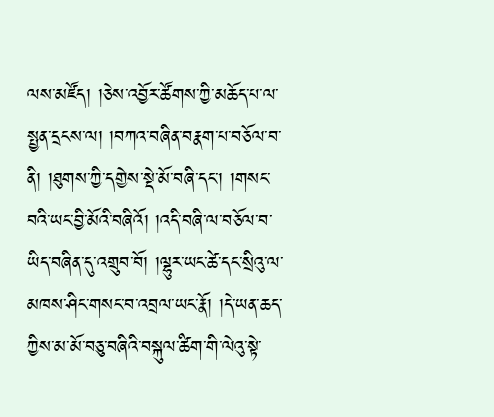ལས་མཛོད། །ཅེས་འབྱོར་ཚོགས་ཀྱི་མཆོད་པ་ལ་སྤྱན་དྲངས་ལ། །བཀའ་བཞིན་བརྣག་པ་བཅོལ་བ་ནི། །ཐུགས་ཀྱི་དགྱེས་སྡེ་མོ་བཞི་དང་། །གསང་བའི་ཡང་བྱི་མོའི་བཞིའོ། །འདི་བཞི་ལ་བཅོལ་བ་ཡིད་བཞིན་དུ་འགྲུབ་བོ། །ལྷུར་ཡང་ཚེ་དང་སྲིའུ་ལ་མཁས་ཤིང་གསང་བ་འབྲལ་ཡང་རྣོ། །དེ་ཡན་ཆད་ཀྱིས་མ་མོ་བཅུ་བཞིའི་བསྐུལ་ཚིག་གི་ལེའུ་སྟེ་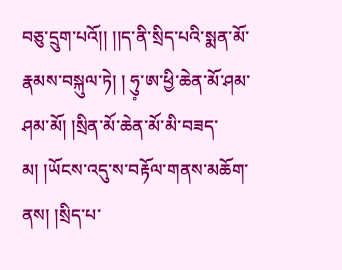བཅུ་དྲུག་པའོ།། །།ད་ནི་སྲིད་པའི་སྨན་མོ་རྣམས་བསྐུལ་ཏེ། ། ཧུ༷་ཨ་ཕྱི་ཆེན་མོ་ཤམ་ཤམ་མོ། །སྲིན་མོ་ཆེན་མོ་མི་བཟད་མ། །ཡོངས་འདུ་ས་བརྟོལ་གནས་མཆོག་ནས། །སྲིད་པ་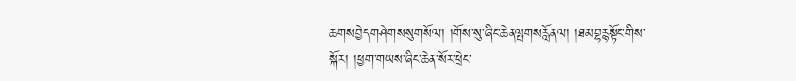ཆགསབྱེདགཤེགསསུགསོལ། །གོས་སུ་ཞིང་ཆེནལྤགསརློནལ། །ཐམབྷརྙསྟོང་གིས་སྐོར། །ཕྱག་གཡས་ཞིང་ཆེན་སོར་ཕྲེང་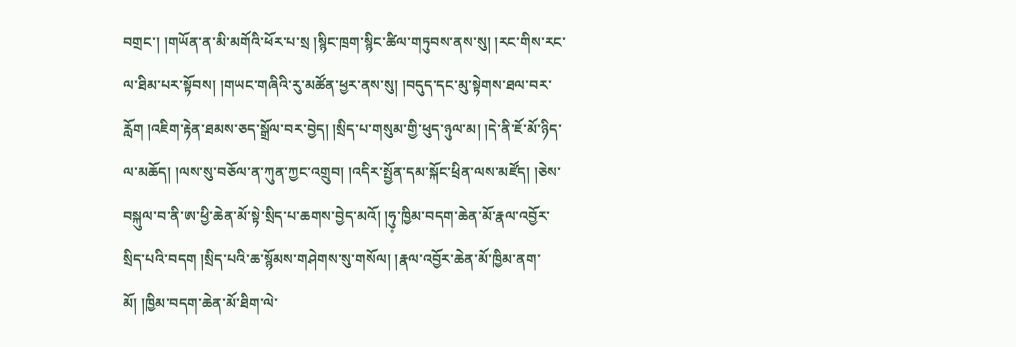བགྲང་། །གཡོན་ན་མི་མགོའི་ཕོར་པ་སྲ །སྙིང་ཁྲག་སྙིང་ཚིལ་གཏུབས་ནས་སུ། །རང་གིས་རང་ལ་ཐིམ་པར་སྟོབས། །གཡང་གཞིའི་རུ་མཚོན་ཕྱར་ནས་སུ། །བདུད་དང་མུ་སྟེགས་ཐལ་བར་རློག །འཇིག་རྟེན་ཐམས་ཅད་སྒྲོལ་བར་བྱེད། །སྲིད་པ་གསུམ་གྱི་ཕུད་ཉུལ་མ། །དེ་ནི་ཇོ་མོ་ཉིད་ལ་མཆོད། །ལས་སུ་བཅོལ་ན་ཀུན་ཀྱང་འགྲུབ། །འདིར་སྤྱོན་དམ་སྐོང་ཕྲིན་ལས་མཛོད། །ཅེས་བསྐུལ་བ་ནི་ཨ་ཕྱི་ཆེན་མོ་སྟེ་སྲིད་པ་ཆགས་བྱེད་མའོ། །ཧུ༷་ཁྱིམ་བདག་ཆེན་མོ་རྣལ་འབྱོར་སྲིད་པའི་བདག །སྲིད་པའི་ཆ་སྙོམས་གཤེགས་སུ་གསོལ། །རྣལ་འབྱོར་ཆེན་མོ་ཁྱིམ་ནག་མོ། །ཁྱིམ་བདག་ཆེན་མོ་ཐིག་ལེ་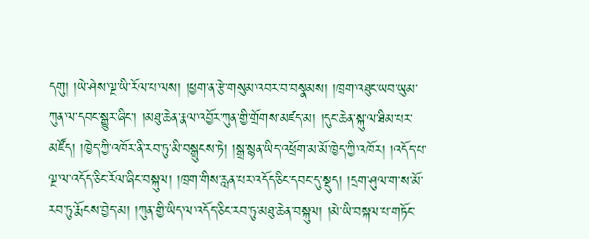དགུ། །ཡེ་ཤེས་ལྔ་ཡི་རོལ་པ་ལས། །ཕྱག་ན་རྩེ་གསུམ་འབར་བ་བསྣམས། །ཁྲག་འཐུང་ཡབ་ཡུམ་ཀུན་ལ་དབང་སྒྱུར་ཞིང་། །མཐུ་ཆེན་རྣལ་འབྱོར་ཀུན་གྱི་གྲོགས་མཛད་མ། །དུང་ཆེན་སྐུ་ལ་ཐིམ་པར་མཛོད། །ཁྱེད་ཀྱི་འཁོར་ནི་རབ་ཏུ་མི་བསྒྲུངས་ཏེ། །སྒྲ་སྙན་ཡིད་འཕྲོག་མ་མོ་ཁྱེད་ཀྱི་འཁོར། །འདོད་པ་ལྔ་ལ་འདོད་ཅིང་རོལ་ཞིང་བསྐུལ། །ཁྲག་གིས་རླན་པར་འདོད་ཅིང་དབང་དུ་སྡུད། །དྲག་ཤུལ་ག་ས་མོ་རབ་ཏུ་རྨོངས་བྱེད་མ། །ཀུན་གྱི་ཡིད་ལ་འདོད་ཅིང་རབ་ཏུ་མཐུ་ཆེན་བསྐུལ། །མེ་ཡི་བསྐལ་པ་གཏོང་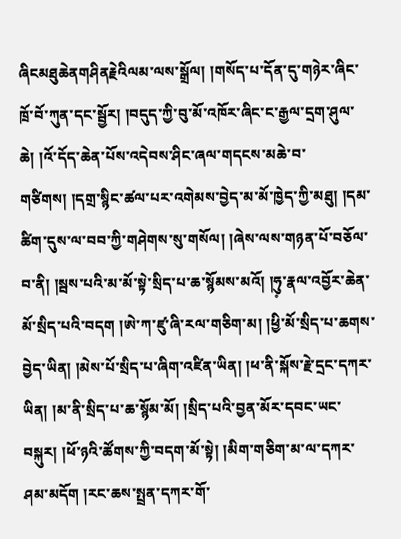ཞིངམཐུཆེནགཤིནརྗེའིལམ་ལས་སྒྲོལ། །གསོད་པ་དོན་དུ་གཉེར་ཞིང་ཁྲོ་བོ་ཀུན་དང་སྦྱོར། །བདུད་ཀྱི་བུ་མོ་འཁོར་ཞིང་ང་རྒྱལ་དྲག་ཤུལ་ཆེ། །འོ་དོད་ཆེན་པོས་འདེབས་ཤིང་ཞལ་གདངས་མཆེ་བ་གཙིགས། །དགྲ་སྙིང་ཚལ་པར་འགེམས་བྱེད་མ་མོ་ཁྱེད་ཀྱི་མཐུ། །དམ་ཚིག་དུས་ལ་བབ་ཀྱི་གཤེགས་སུ་གསོལ། །ཞེས་ལས་གཉན་པོ་བཅོལ་བ་ནི། །སྦས་པའི་མ་མོ་སྟེ་སྲིད་པ་ཆ་སྙོམས་མའོ། །ཧུ༷་རྣལ་འབྱོར་ཆེན་མོ་སྲིད་པའི་བདག །ཨེ་ཀ་ཛུ་ཞི་རལ་གཅིག་མ། །ཕྱི་མོ་སྲིད་པ་ཆགས་བྱེད་ཡིན། །མེས་པོ་སྲིད་པ་ཞིག་འཛིན་ཡིན། །ཕ་ནི་སྐོས་རྗེ་དྲང་དཀར་ཡིན། །མ་ནི་སྲིད་པ་ཆ་སྙོམ་མོ། །སྲིད་པའི་བྱན་མོར་དབང་ཡང་བསྐུར། །ཕོ་ཉའི་ཚོགས་ཀྱི་བདག་མོ་སྟེ། །མིག་གཅིག་མ་ལ་དཀར་ཤམ་མདོག །རང་ཆས་སྤྲན་དཀར་གོ་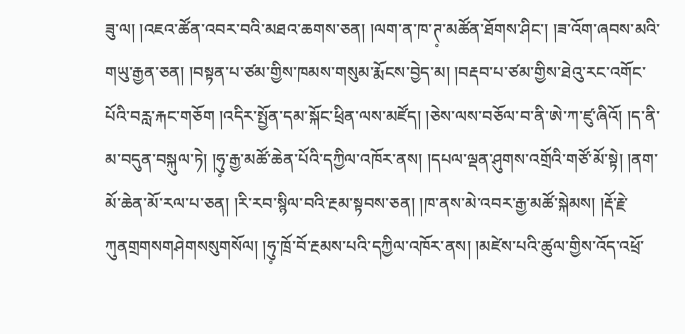ཟུ་ལ། །འཇའ་ཚོན་འབར་བའི་མཐའ་ཆགས་ཅན། །ལག་ན་ཁ་ཊ༷་མཚོན་ཐོགས་ཤིང་། །ཟ་འོག་ཞབས་མའི་གཡུ་རྒྱན་ཅན། །བསྟན་པ་ཙམ་གྱིས་ཁམས་གསུམ་རྨོངས་བྱེད་མ། །བརྡབ་པ་ཙམ་གྱིས་ཐེའུ་རང་འགོང་པོའི་བརླ་རྐང་གཅོག །འདིར་སྤྱོན་དམ་སྐོང་ཕྲིན་ལས་མཛོད། །ཅེས་ལས་བཅོལ་བ་ནི་ཨེ་ཀ་ཛུ་ཞིའོ། །ད་ནི་མ་བདུན་བསྐུལ་ཏེ། །ཧུ༷་རྒྱ་མཚོ་ཆེན་པོའི་དཀྱིལ་འཁོར་ནས། །དཔལ་ལྡན་ཤུགས་འགྲོའི་གཙོ་མོ་སྟེ། །ནག་མོ་ཆེན་མོ་རལ་པ་ཅན། །རི་རབ་སྙིལ་བའི་རྔམ་སྟབས་ཅན། །ཁ་ནས་མེ་འབར་རྒྱ་མཚོ་སྐེམས། །རྡོ་རྗེ་ཀུནགྲགསགཤེགསསུགསོལ། །ཧུ༷་ཁྲོ་བོ་རྔམས་པའི་དཀྱིལ་འཁོར་ནས། །མཛེས་པའི་ཚུལ་གྱིས་འོད་འཕྲོ་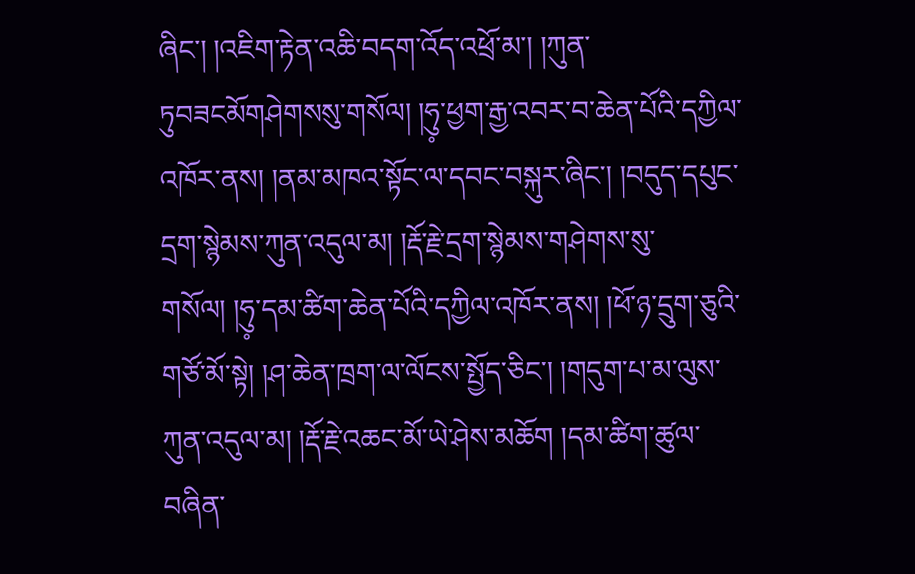ཞིང་། །འཇིག་རྟེན་འཆི་བདག་འོད་འཕྲོ་མ་། །ཀུན་ཏུབཟངམོགཤེགསསུ་གསོལ། །ཧུ༷་ཕྱག་རྒྱ་འབར་བ་ཆེན་པོའི་དཀྱིལ་འཁོར་ནས། །ནམ་མཁའ་སྟོང་ལ་དབང་བསྐུར་ཞིང་། །བདུད་དཔུང་དྲག་སྙེམས་ཀུན་འདུལ་མ། །རྡོ་རྗེ་དྲག་སྙེམས་གཤེགས་སུ་གསོལ། །ཧུ༷་དམ་ཚིག་ཆེན་པོའི་དཀྱིལ་འཁོར་ནས། །ཕོ་ཉ་དྲུག་ཅུའི་གཙོ་མོ་སྟེ། །ཤ་ཆེན་ཁྲག་ལ་ལོངས་སྤྱོད་ཅིང་། །གདུག་པ་མ་ལུས་ཀུན་འདུལ་མ། །རྡོ་རྗེ་འཆང་མོ་ཡེ་ཤེས་མཆོག །དམ་ཚིག་ཚུལ་བཞིན་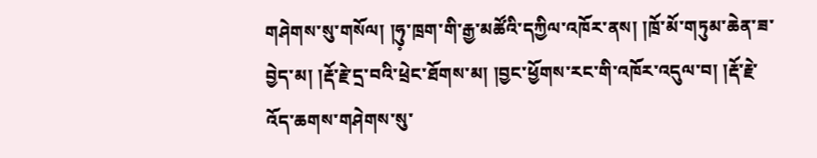གཤེགས་སུ་གསོལ། །ཧུ༷་ཁྲག་གི་རྒྱ་མཚོའི་དཀྱིལ་འཁོར་ནས། །ཁྲོ་མོ་གཏུམ་ཆེན་ཟ་བྱེད་མ། །རྡོ་རྗེ་དྲ་བའི་ཕྲེང་ཐོགས་མ། །བྱང་ཕྱོགས་རང་གི་འཁོར་འདུལ་བ། །རྡོ་རྗེ་འོད་ཆགས་གཤེགས་སུ་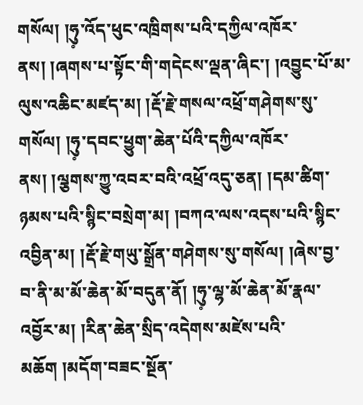གསོལ། །ཧུ༷་འོད་ཕུང་འཁྲིགས་པའི་དཀྱིལ་འཁོར་ནས། །ཞགས་པ་སྟོང་གི་གདེངས་ལྡན་ཞིང་། །འབྱུང་པོ་མ་ལུས་འཆིང་མཛད་མ། །རྡོ་རྗེ་གསལ་འཕྲོ་གཤེགས་སུ་གསོལ། །ཧུ༷་དབང་ཕྱུག་ཆེན་པོའི་དཀྱིལ་འཁོར་ནས། །ལྕགས་ཀྱུ་འབར་བའི་འཕྲོ་འདུ་ཅན། །དམ་ཚིག་ཉམས་པའི་སྙིང་བསྲེག་མ། །བཀའ་ལས་འདས་པའི་སྙིང་འབྱིན་མ། །རྡོ་རྗེ་གཡུ་སྒྲོན་གཤེགས་སུ་གསོལ། །ཞེས་བྱ་བ་ནི་མ་མོ་ཆེན་མོ་བདུན་ནོ། །ཧུ༷་ལྷ་མོ་ཆེན་མོ་རྣལ་འབྱོར་མ། །རིན་ཆེན་སྲིད་འདེགས་མཛེས་པའི་མཆོག །མདོག་བཟང་སྔོན་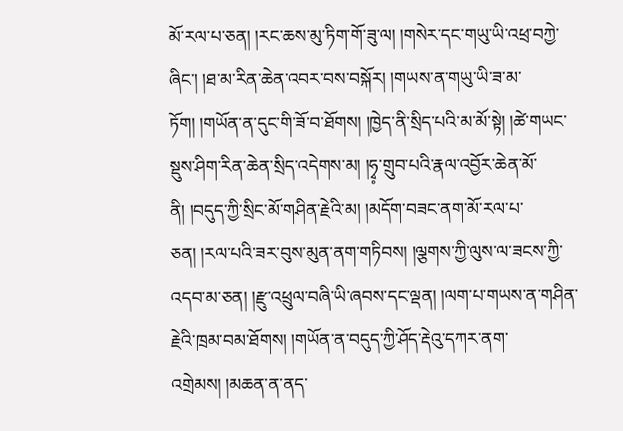མོ་རལ་པ་ཅན། །རང་ཆས་མུ་ཏིག་གོ་ཟུ་ལ། །གསེར་དང་གཡུ་ཡི་འཕྲ་བཀྱེ་ཞིང་། །ཐ་མ་རིན་ཆེན་འབར་བས་བསྐོར། །གཡས་ན་གཡུ་ཡི་ཟ་མ་ཏོག། །གཡོན་ན་དུང་གི་ཟོ་བ་ཐོགས། །ཁྱེད་ནི་སྲིད་པའི་མ་མོ་སྟེ། །ཚེ་གཡང་སྡུས་ཤིག་རིན་ཆེན་སྲིད་འདེགས་མ། །ཧྭ༷་གྲུབ་པའི་རྣལ་འབྱོར་ཆེན་མོ་ནི། །བདུད་ཀྱི་སྲིང་མོ་གཤིན་རྗེའི་མ། །མདོག་བཟང་ནག་མོ་རལ་པ་ཅན། །རལ་པའི་ཟར་བུས་མུན་ནག་གཏིབས། །ལྕགས་ཀྱི་ལུས་ལ་ཟངས་ཀྱི་འདབ་མ་ཅན། །རྫུ་འཕྲུལ་བཞི་ཡི་ཞབས་དང་ལྡན། །ལག་པ་གཡས་ན་གཤིན་རྗེའི་ཁྲམ་བམ་ཐོགས། །གཡོན་ན་བདུད་ཀྱི་ཤོད་རྡེའུ་དཀར་ནག་འགྲེམས། །མཆན་ན་ནད་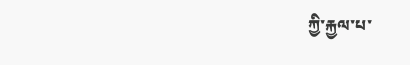ཀྱི་རྐྱལ་པ་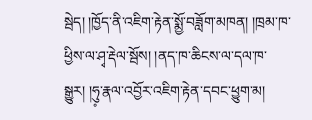སྦེད། །ཁྱོད་ནི་འཇིག་རྟེན་སྨྱོ་བཟློག་མཁན། །ཁྲམ་ཁ་ཕྱིས་ལ་ཤྭ་རྡེལ་སྦོས། །ནད་ཁ་ཆིངས་ལ་དལ་ཁ་སྒྱུར། །ཧུ༷་རྣལ་འབྱོར་འཇིག་རྟེན་དབང་ཕྱུག་མ།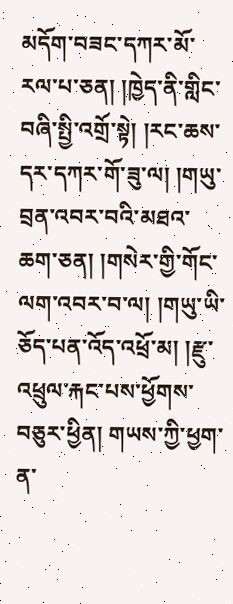མདོག་བཟང་དཀར་མོ་རལ་པ་ཅན། །ཁྱེད་ནི་གླིང་བཞི་སྤྱི་འགྲོ་སྟེ། །རང་ཆས་དར་དཀར་གོ་ཟུ་ལ། །གཡུ་བྲན་འབར་བའི་མཐའ་ཆག་ཅན། །གསེར་གྱི་གོང་ལག་འབར་བ་ལ། །གཡུ་ཡི་ཅོད་པན་འོད་འཕྲོ་མ། །རྫུ་འཕྲུལ་རྐང་པས་ཕྱོགས་བཅུར་ཕྱིན། གཡས་ཀྱི་ཕྱག་ན་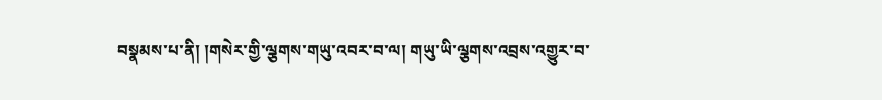བསྣམས་པ་ནི། །གསེར་གྱི་ལྕགས་གཡུ་འབར་བ་ལ། གཡུ་ཡི་ལྕགས་འབྲས་འགྱུར་བ་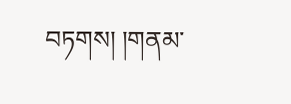བཏགས། །གནམ་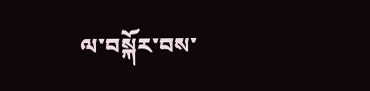ལ་བསྐོར་བས་